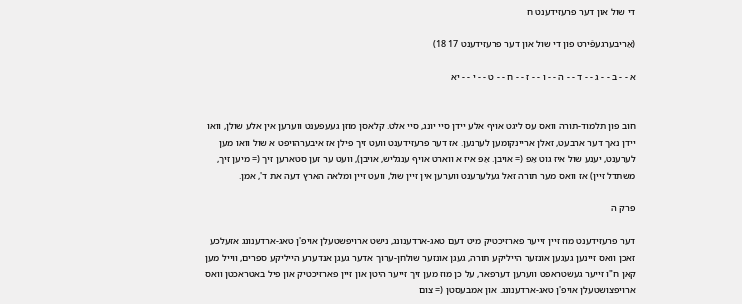די שול און דער פרעזידענט ח

(אַריבערגעפֿירט פון די שול און דער פרעזידענט 17 18)

א - - ב - - ג - - ד - - ה - - ו - - ז - - ח - - ט - - י - - יא


חוב פון תלמוד-תורה וואס עס ליגט אויף אלע יידן סיי יונג, סיי אלט. קלאסן מוזן געעפענט ווערען אין אלע שולן, וואו יידן נאך דער ארבעט, זאלן אריינקומען לערנען. אז דער פרעזידענט וועט זיך פילן אז איבערהויפט א שול וואו מען לערענט, יענע שול איז גוט אַפּ (= אויבן. אַפּ איז א ווארט אויף ענגליש, אויבן), וועט ער זען סטארען זיך (= מיען זיך, משתדל זיין) אז וואס מער תורה זאל געלערענט ווערען אין זיין שול, וועט זיין ומלאה הארץ דעה את ד', אמן.

פרק ה

דער פרעזידענט מוז זיין זייער פארזיכטיק מיט דעם טאג-ארדענונג, נישט ארויפשטעלן אויפ'ן טאג-ארדענונג אזעלכע זאכן וואס זיינען געגען אונזער הייליקע תורה, געגן אונזער שולחן-ערוך אדער געגן אנדערע הייליקע ספרים, ווייל מען קאן ח"ו זייער געשטראפט ווערען דערפאר, על כן מוז מען זיך זייער היטן און זיין פארזיכטיק און פיל באטראכטן וואס ארויפצושטעלן אויפ'ן טאג-ארדענונג. און אמבעסטן (= צום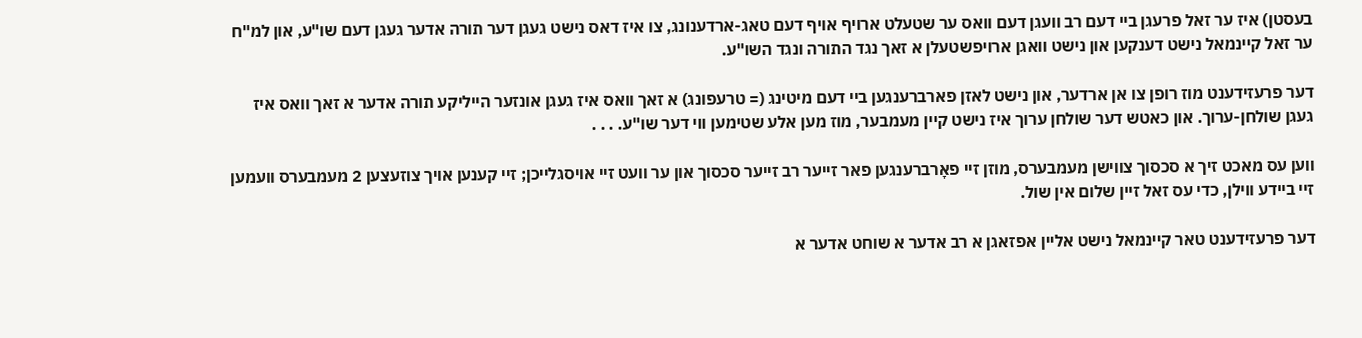בעסטן) איז ער זאל פרעגן ביי דעם רב וועגן דעם וואס ער שטעלט ארויף אויף דעם טאג-ארדענונג, צו איז דאס נישט געגן דער תורה אדער געגן דעם שו"ע, און למ"ח ער זאל קיינמאל נישט דענקען און נישט וואגן ארויפשטעלן א זאך נגד התורה ונגד השו"ע.

דער פרעזידענט מוז רופן צו אן ארדער, און נישט לאזן פארברענגען ביי דעם מיטינג (= טרעפונג) א זאך וואס איז געגן אונזער הייליקע תורה אדער א זאך וואס איז געגן שולחן-ערוך. און כאטש דער שולחן ערוך איז נישט קיין מעמבער, מוז מען אלע שטימען ווי דער שו"ע. . . .

ווען עס מאכט זיך א סכסוך צווישן מעמבערס, מוזן זיי פאָרברענגען פאר זייער רב זייער סכסוך און ער וועט זיי אויסגלייכן; זיי קענען אויך צוזעצען 2 מעמבערס וועמען זיי ביידע ווילן, כדי עס זאל זיין שלום אין שול.

דער פרעזידענט טאר קיינמאל נישט אליין אפזאגן א רב אדער א שוחט אדער א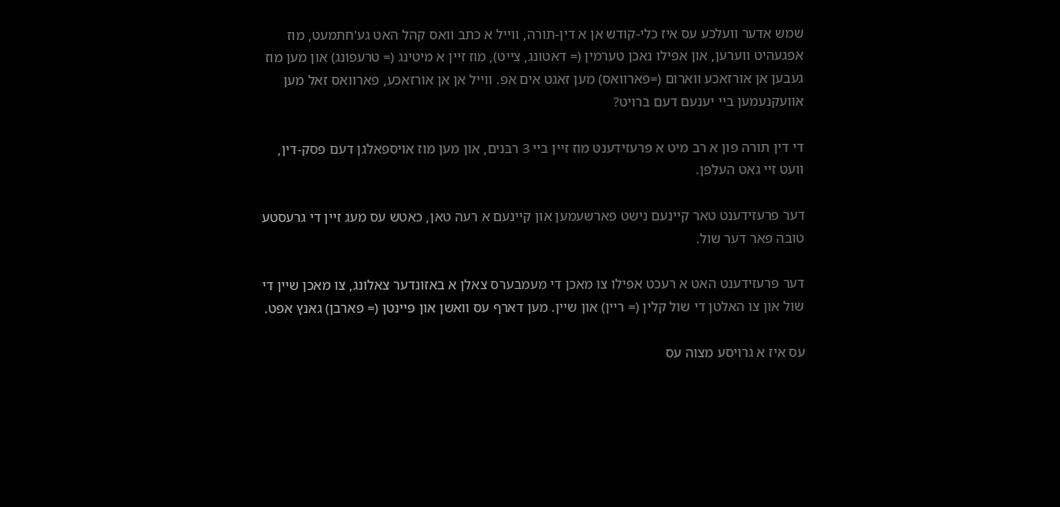שמש אדער וועלכע עס איז כלי-קודש אן א דין-תורה, ווייל א כתב וואס קהל האט גע'חתמעט, מוז אפגעהיט ווערען, און אפילו נאכן טערמין (= דאטונג, צייט), מוז זיין א מיטינג (= טרעפונג) און מען מוז געבען אן אורזאכע ווארום (=פארוואס) מען זאגט אים אפ. ווייל אן אן אורזאכע, פארוואס זאל מען אוועקנעמען ביי יענעם דעם ברויט?

די דין תורה פון א רב מיט א פרעזידענט מוז זיין ביי 3 רבנים, און מען מוז אויספאלגן דעם פסק-דין, וועט זיי גאט העלפן.

דער פרעזידענט טאר קיינעם נישט פארשעמען און קיינעם א רעה טאן, כאטש עס מעג זיין די גרעסטע טובה פאר דער שול.

דער פרעזידענט האט א רעכט אפילו צו מאכן די מעמבערס צאלן א באזונדער צאלונג, צו מאכן שיין די שול און צו האלטן די שול קלין (= ריין) און שיין. מען דארף עס וואשן און פּיינטן (= פארבן) גאנץ אפט.

עס איז א גרויסע מצוה עס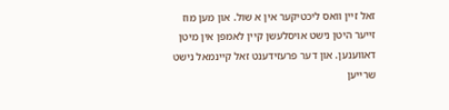זאל זיין וואס ליכטיקער אין א שול. און מען מוז זייער היטן נישט אויסלעשן קיין לאמפּן אין מיטן דאווענען. און דער פרעזידענט זאל קיינמאל נישט שרייען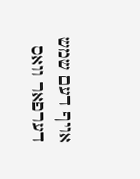אויף דעם שמש דערפאר וואס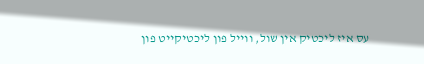עס איז ליכטיק אין שול, ווייל פון ליכטיקייט פון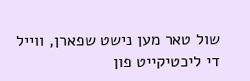שול טאר מען נישט שפארן, ווייל די ליכטיקייט פון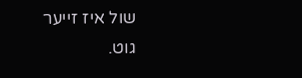שול איז זייער גוט.